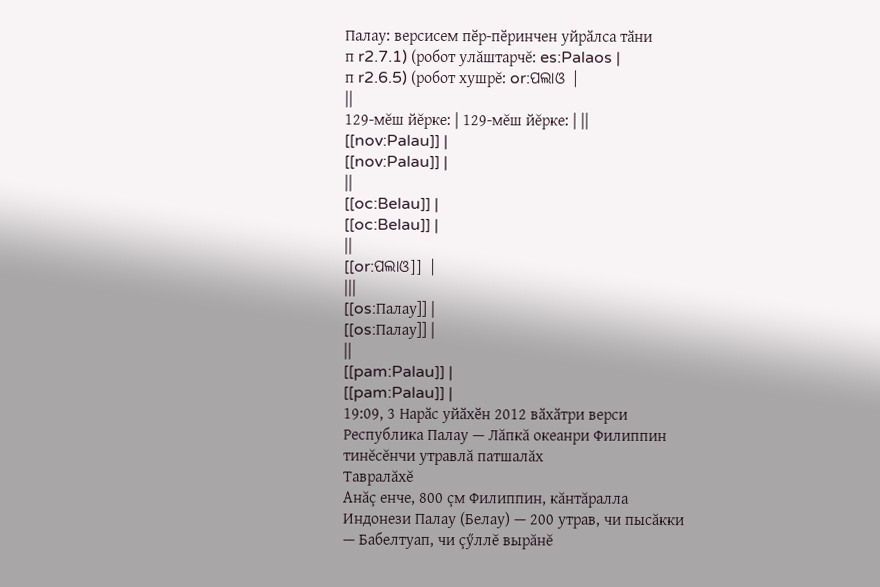Палау: версисем пӗр-пӗринчен уйрӑлса тӑни
п r2.7.1) (робот улăштарчĕ: es:Palaos |
п r2.6.5) (робот хушрĕ: or:ପଲାଓ |
||
129-мĕш йĕрке: | 129-мĕш йĕрке: | ||
[[nov:Palau]] |
[[nov:Palau]] |
||
[[oc:Belau]] |
[[oc:Belau]] |
||
[[or:ପଲାଓ]] |
|||
[[os:Палау]] |
[[os:Палау]] |
||
[[pam:Palau]] |
[[pam:Palau]] |
19:09, 3 Нарӑс уйӑхӗн 2012 вӑхӑтри верси
Республика Палау — Лăпкă океанри Филиппин тинĕсĕнчи утравлă патшалăх
Тавралăхĕ
Анăç енче, 800 çм Филиппин, кăнтăралла Индонези Палау (Белау) — 200 утрав, чи пысăкки — Бабелтуап, чи çӳллĕ вырăнĕ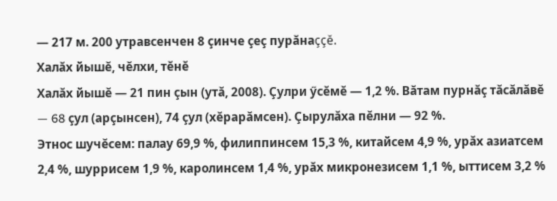— 217 м. 200 утравсенчен 8 çинче çеç пурăнаççĕ.
Халăх йышĕ, чĕлхи, тĕнĕ
Халăх йышĕ — 21 пин çын (утă, 2008). Çулри ӳсĕмĕ — 1,2 %. Вăтам пурнăç тăсăлăвĕ — 68 çул (арçынсен), 74 çул (хĕрарăмсен). Çырулăха пĕлни — 92 %.
Этнос шучĕсем: палау 69,9 %, филиппинсем 15,3 %, китайсем 4,9 %, урăх азиатсем 2,4 %, шуррисем 1,9 %, каролинсем 1,4 %, урăх микронезисем 1,1 %, ыттисем 3,2 %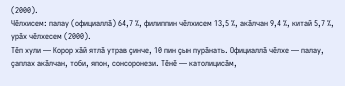(2000).
Чĕлхисем: палау (официаллă) 64,7 %, филиппин чĕлхисем 13,5 %, акăлчан 9,4 %, китай 5,7 %, урăх чĕлхесем (2000).
Тĕп хули — Корор хăй ятлă утрав çинче, 10 пин çын пурăнать. Официаллă чĕлхе — палау, çаплах акăлчан, тоби, япон, сонсоронези. Тĕнĕ — католицисăм,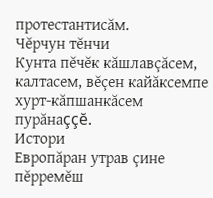протестантисăм.
Чĕрчун тĕнчи
Кунта пĕчĕк кăшлавçăсем, калтасем, вĕçен кайăксемпе хурт-кăпшанкăсем пурăнаççĕ.
Истори
Европăран утрав çине пĕрремĕш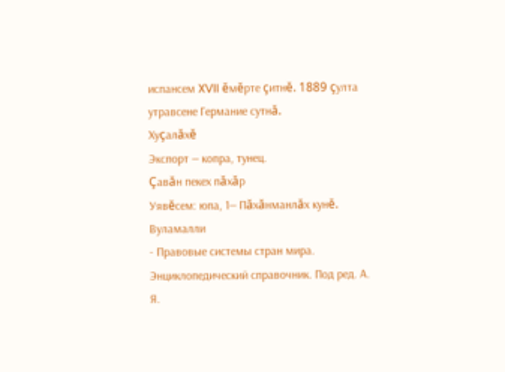испансем XVII ĕмĕрте çитнĕ. 1889 çулта утравсене Германие сутнă.
Хуçалăхĕ
Экспорт — копра, тунец.
Çавăн пекех пăхăр
Уявĕсем: юпа, 1— Пăхăнманлăх кунĕ.
Вуламалли
- Правовые системы стран мира. Энциклопедический справочник. Под ред. А. Я.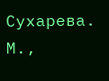Сухарева. М.,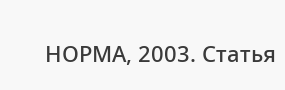НОРМА, 2003. Статья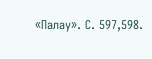«Палау». С. 597,598.